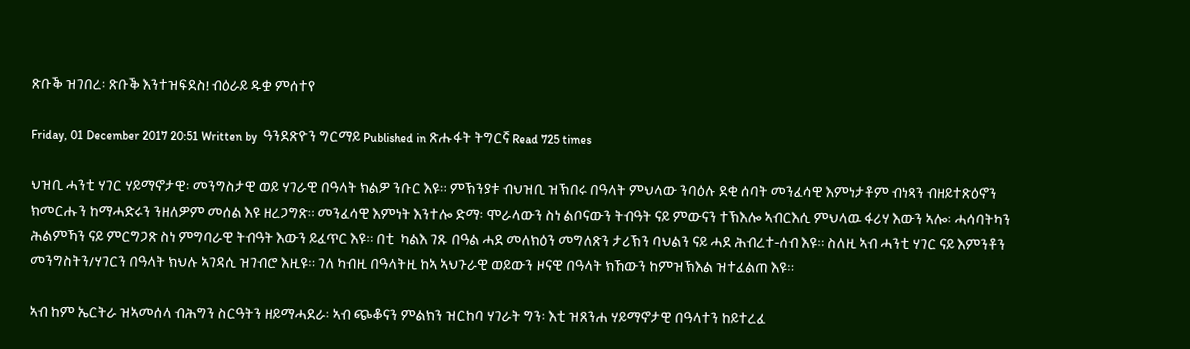ጽቡቕ ዝገበረ፡ ጽቡቕ እንተዝፍደስ! ብዕራይ ዱቋ ምሰተየ

Friday, 01 December 2017 20:51 Written by  ዓንደጽዮን ግርማይ Published in ጽሑፋት ትግርኛ Read 725 times

ህዝቢ ሓንቲ ሃገር ሃይማኖታዊ፡ መንግስታዊ ወይ ሃገራዊ በዓላት ክልዎ ንቡር እዩ። ምኽንያቱ ብህዝቢ ዝኽበሩ በዓላት ምህላው ንባዕሉ ደቂ ሰባት መንፈሳዊ እምነታቶም ብነጻን ብዘይተጽዕኖን ክመርሑን ከማሓድሩን ንዘለዎም መሰል እዩ ዘረጋግጽ። መንፈሳዊ እምነት እንተሎ ድማ፡ ሞራላውን ስነ ልቦናውን ትብዓት ናይ ምውናን ተኽእሎ ኣብርእሲ ምህላዉ ፋሪሃ እውን ኣሎ፡ ሓሳባትካን ሕልምኻን ናይ ምርግጋጽ ስነ ምግባራዊ ትብዓት እውን ይፈጥር እዩ። በቲ  ካልእ ገጹ በዓል ሓደ መለክዕን መግለጽን ታሪኽን ባህልን ናይ ሓደ ሕብረተ-ሰብ እዩ። ስለዚ ኣብ ሓንቲ ሃገር ናይ እምንቶን መንግስትን/ሃገርን በዓላት ክህሉ ኣገዳሲ ዝገብሮ እዚዩ። ገለ ካብዚ በዓላትዚ ከኣ ኣህጉራዊ ወይውን ዞናዊ በዓላት ክኸውን ከምዝኽእል ዝተፈልጠ እዩ።

ኣብ ከም ኤርትራ ዝኣመሰላ ብሕግን ስርዓትን ዘይማሓደራ፡ ኣብ ጭቆናን ምልክን ዝርከባ ሃገራት ግን፡ እቲ ዝጸንሐ ሃይማኖታዊ በዓላተን ከይተረፈ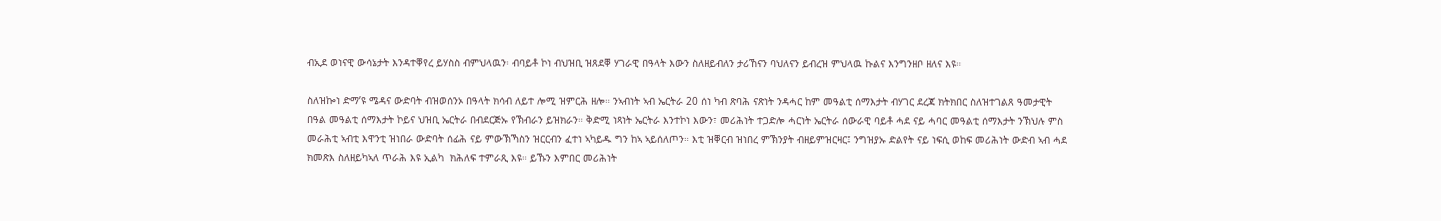ብኢደ ወነናዊ ውሳኔታት እንዳተቐየረ ይሃስስ ብምህላዉን፡ ብባይቶ ኮነ ብህዝቢ ዝጸደቐ ሃገራዊ በዓላት እውን ስለዘይብለን ታሪኸናን ባህለናን ይብረዝ ምህላዉ ኩልና እንግንዘቦ ዘለና እዩ።

ስለዝኰነ ድማ’ዩ ሜዳና ውድባት ብዝወሰንኦ በዓላት ክሳብ ለይተ ሎሚ ዝምርሕ ዘሎ። ንኣብነት ኣብ ኤርትራ 20 ሰነ ካብ ጽባሕ ናጽነት ንዳሓር ከም መዓልቲ ሰማእታት ብሃገር ደረጃ ክትክበር ስለዝተገልጸ ዓመታዊት በዓል መዓልቲ ሰማእታት ኮይና ህዝቢ ኤርትራ በብደርጅኡ የኽብራን ይዝክራን። ቅድሚ ነጻነት ኤርትራ እንተኮነ እውን፣ መሪሕነት ተጋድሎ ሓርነት ኤርትራ ሰውራዊ ባይቶ ሓደ ናይ ሓባር መዓልቲ ሰማእታት ንኽህሉ ምስ መራሕቲ ኣብቲ እዋንቲ ዝነበራ ውድባት ሰፊሕ ናይ ምውኽኻስን ዝርርብን ፈተነ ኣካይዱ ግን ከኣ ኣይሰለጦን። እቲ ዝቐርብ ዝነበረ ምኽንያት ብዘይምዝርዛር፤ ንግዝያኡ ድልየት ናይ ነፍሲ ወከፍ መሪሕነት ውድብ ኣብ ሓደ ክመጽእ ስለዘይካኣለ ጥራሕ እዩ ኢልካ  ክሕለፍ ተምራጺ እዩ። ይኹን እምበር መሪሕነት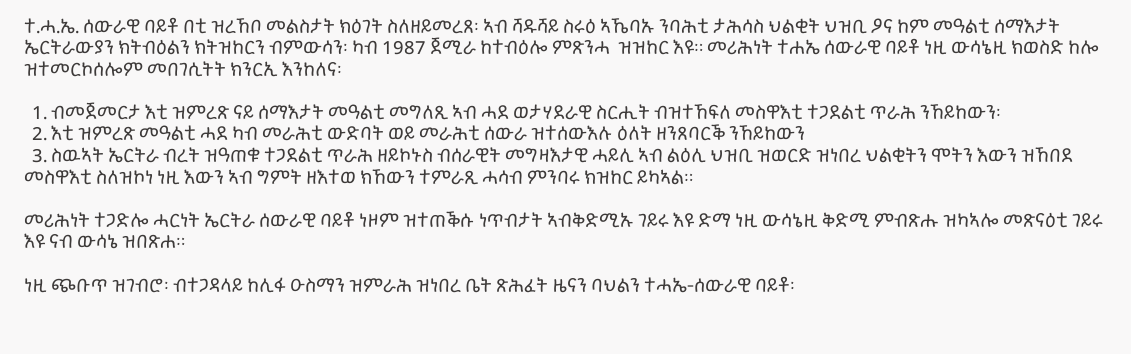ተ.ሓ.ኤ. ሰውራዊ ባይቶ በቲ ዝረኸቦ መልስታት ክዕገት ስለዘይመረጸ፡ ኣብ ሻዱሻይ ስሩዕ ኣኼባኡ ንባሕቲ ታሕሳስ ህልቂት ህዝቢ ዖና ከም መዓልቲ ሰማእታት ኤርትራውያን ክትብዕልን ክትዝከርን ብምውሳን፡ ካብ 1987 ጀሚራ ከተብዕሎ ምጽንሓ  ዝዝከር እዩ። መሪሕነት ተሐኤ ሰውራዊ ባይቶ ነዚ ውሳኔዚ ክወስድ ከሎ ዝተመርኮሰሎም መበገሲትት ክንርኢ እንከለና፡

  1. ብመጀመርታ እቲ ዝምረጽ ናይ ሰማእታት መዓልቲ መግለጺ ኣብ ሓደ ወታሃደራዊ ስርሒት ብዝተኸፍለ መስዋእቲ ተጋደልቲ ጥራሕ ንኸይከውን፡
  2. እቲ ዝምረጽ መዓልቲ ሓደ ካብ መራሕቲ ውድባት ወይ መራሕቲ ሰውራ ዝተሰውእሉ ዕለት ዘንጸባርቕ ንኸይከውን
  3. ስዉኣት ኤርትራ ብረት ዝዓጠቁ ተጋደልቲ ጥራሕ ዘይኮኑስ ብሰራዊት መግዛእታዊ ሓይሊ ኣብ ልዕሊ ህዝቢ ዝወርድ ዝነበረ ህልቂትን ሞትን እውን ዝኸበደ መስዋእቲ ስለዝኮነ ነዚ እውን ኣብ ግምት ዘእተወ ክኸውን ተምራጺ ሓሳብ ምንባሩ ክዝከር ይካኣል።

መሪሕነት ተጋድሎ ሓርነት ኤርትራ ሰውራዊ ባይቶ ነዞም ዝተጠቕሱ ነጥብታት ኣብቅድሚኡ ገይሩ እዩ ድማ ነዚ ውሳኔዚ ቅድሚ ምብጽሑ ዝካኣሎ መጽናዕቲ ገይሩ እዩ ናብ ውሳኔ ዝበጽሐ።

ነዚ ጭቡጥ ዝገብሮ፡ ብተጋዳላይ ከሊፋ ዑስማን ዝምራሕ ዝነበረ ቤት ጽሕፈት ዜናን ባህልን ተሓኤ-ሰውራዊ ባይቶ፡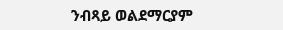ንብጻይ ወልደማርያም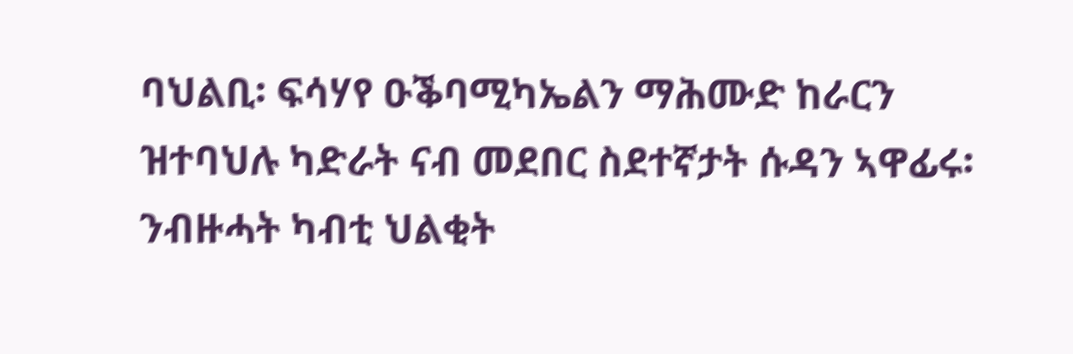ባህልቢ፡ ፍሳሃየ ዑቕባሚካኤልን ማሕሙድ ከራርን ዝተባህሉ ካድራት ናብ መደበር ስደተኛታት ሱዳን ኣዋፊሩ፡ ንብዙሓት ካብቲ ህልቂት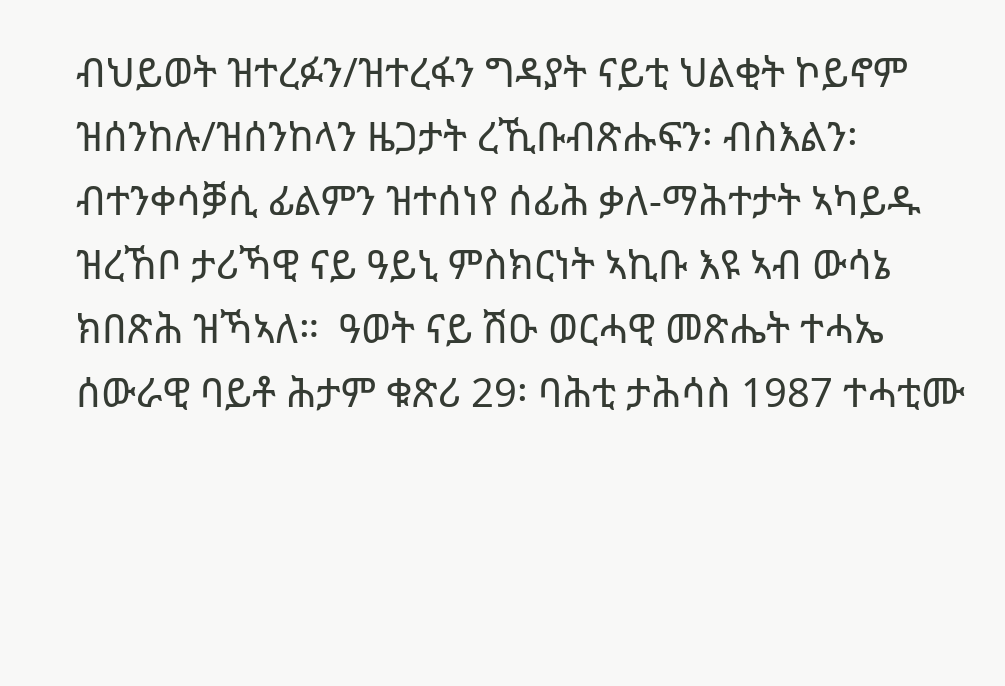ብህይወት ዝተረፉን/ዝተረፋን ግዳያት ናይቲ ህልቂት ኮይኖም ዝሰንከሉ/ዝሰንከላን ዜጋታት ረኺቡብጽሑፍን፡ ብስእልን፡ ብተንቀሳቓሲ ፊልምን ዝተሰነየ ሰፊሕ ቃለ-ማሕተታት ኣካይዱ ዝረኸቦ ታሪኻዊ ናይ ዓይኒ ምስክርነት ኣኪቡ እዩ ኣብ ውሳኔ ክበጽሕ ዝኻኣለ።  ዓወት ናይ ሽዑ ወርሓዊ መጽሔት ተሓኤ ሰውራዊ ባይቶ ሕታም ቁጽሪ 29፡ ባሕቲ ታሕሳስ 1987 ተሓቲሙ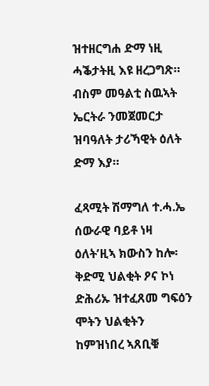ዝተዘርግሐ ድማ ነዚ ሓቕታትዚ እዩ ዘረጋግጽ። ብስም መዓልቲ ስዉኣት ኤርትራ ንመጀመርታ ዝባዓለት ታሪኻዊት ዕለት ድማ እያ።

ፈጻሚት ሽማግለ ተ.ሓ.ኤ ሰውራዊ ባይቶ ነዛ ዕለት’ዚኣ ክውስን ከሎ፡ ቅድሚ ህልቂት ዖና ኮነ ድሕሪኡ ዝተፈጸመ ግፍዕን ሞትን ህልቂትን ከምዝነበረ ኣጸቢቑ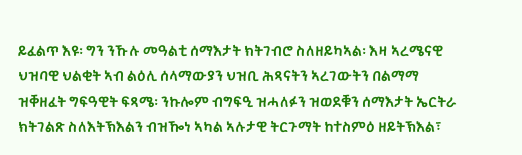ይፈልጥ እዩ፡ ግን ንኹሉ መዓልቲ ሰማእታት ክትገብሮ ስለዘይካኣል፡ እዛ ኣረሜናዊ ህዝባዊ ህልቂት ኣብ ልዕሊ ሰላማውያን ህዝቢ ሕጻናትን ኣረገውትን በልማማ ዝቐዘፈት ግፍዓዊት ፍጻሜ፡ ንኩሎም ብግፍዒ ዝሓለፉን ዝወደቑን ሰማእታት ኤርትራ ክትገልጽ ስለእትኽእልን ብዝዀነ ኣካል ኣሉታዊ ትርጉማት ከተስምዕ ዘይትኽእል፣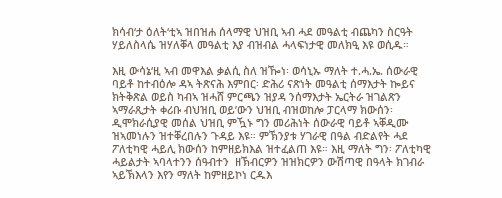ክሳብ‘ታ ዕለት‘ቲኣ ዝበዝሐ ሰላማዊ ህዝቢ ኣብ ሓደ መዓልቲ ብጨካን ስርዓት ሃይለስላሴ ዝሃለቐላ መዓልቲ እያ ብዝብል ሓላፍነታዊ መለክዒ እዩ ወሲዱ።

እዚ ውሳኔ‘ዚ ኣብ መዋእል ቃልሲ ስለ ዝዀነ፡ ወሳኒኡ ማለት ተ.ሓ.ኤ. ሰውራዊ ባይቶ ከተብዕሎ ዳኣ ትጽናሕ እምበር፡ ድሕሪ ናጽነት መዓልቲ ሰማእታት ኰይና ክትቅጽል ወይስ ካብኣ ዝሓሸ ምርጫን ዝያዳ ንሰማእታት ኤርትራ ዝገልጽን ኣማራጺታት ቀሪቡ ብህዝቢ ወይ’ውን ህዝቢ ብዝወከሎ ፓርላማ ክውሰን፡ ዲሞክራሲያዊ መሰል ህዝቢ ምዃኑ ግን መሪሕነት ሰውራዊ ባይቶ ኣቐዲሙ ዝኣመነሉን ዝተቐረበሉን ጉዳይ እዩ። ምኽንያቱ ሃገራዊ በዓል ብድልየት ሓደ ፖለቲካዊ ሓይሊ ክውሰን ከምዘይክእል ዝተፈልጠ እዩ። እዚ ማለት ግን፡ ፖለቲካዊ ሓይልታት ኣባላተንን ሰዓብተን  ዘኽብርዎን ዝዝክርዎን ውሽጣዊ በዓላት ክገብራ ኣይኽእላን እየን ማለት ከምዘይኮነ ርዱእ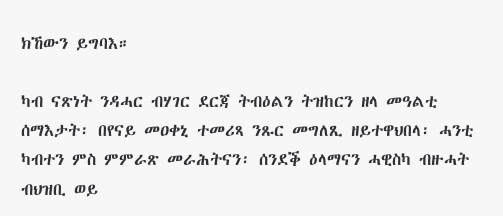ክኸውን ይግባእ።

ካብ ናጽነት ንዳሓር ብሃገር ደርጃ ትብዕልን ትዝከርን ዘላ መዓልቲ ሰማእታት፡ በየናይ መዐቀኒ ተመሪጻ ንጹር መግለጺ ዘይተዋህበላ፡ ሓንቲ ካብተን ምስ ምምራጽ መራሕትናን፡ ሰንደቕ ዕላማናን ሓዊስካ ብዙሓት ብህዝቢ ወይ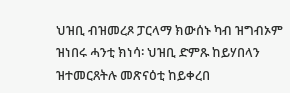ህዝቢ ብዝመረጾ ፓርላማ ክውሰኑ ካብ ዝግብኦም ዝነበሩ ሓንቲ ክነሳ፡ ህዝቢ ድምጹ ከይሃበላን ዝተመርጸትሉ መጽናዕቲ ከይቀረበ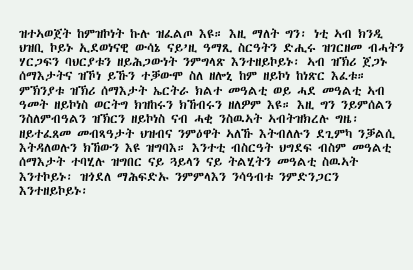ዝተኣወጀት ከምዝኮነት ኩሉ ዝፈልጦ እዩ። እዚ ማለት ግን፡ ነቲ ኣብ ክንዲ ህዝቢ ኮይኑ ኢደወነናዊ ውሳኔ ናይ’ዚ ዓማጺ ስርዓትን ድሒሩ ዝገርዘመ ብሓትን ሃርጋፍን ባህርያቱን ዘይሕጋውነት ንምግላጽ እንተዘይኮይኑ፡ ኣብ ዝኽሪ ጀጋኑ ሰማእታትና ዝኾነ ይኹን ተቓውሞ ስለ ዘሎኒ ከም ዘይኮነ ከነጽር እፈቱ። ምኽንያቱ ዝኽሪ ሰማእታት ኤርትራ ክልተ መዓልቲ ወይ ሓደ መዓልቲ ኣብ ዓመት ዘይኮነስ ወርትግ ክዝከሩን ክኸብሩን ዘለዎም እዩ። እዚ ግን ንይምሰልን ንስለምብዓልን ዝኽርን ዘይኮነስ ናብ ሓቂ ንስዉኣት ኣብትዝክረሉ ግዜ፡ ዘይተፈጸመ መብጻዓታት ህዝብና ንምዕዋት ኣለኹ እትብለሉን ደጊምካ ንቓልሲ እትዳለወሉን ክኸውን እዩ ዝግባእ። እንተቲ ብስርዓት ህግደፍ ብስም መዓልቲ ሰማእታት ተባሂሉ ዝግበር ናይ ጓይላን ናይ ትልሂትን መዓልቲ ስዉኣት እንተኮይኑ፡ ዝጎደለ ማሕፍድኡ ንምምላእን ንሳዓብቱ ንምድንጋርን እንተዘይኮይኑ፡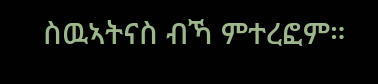ስዉኣትናስ ብኻ ምተረፎም።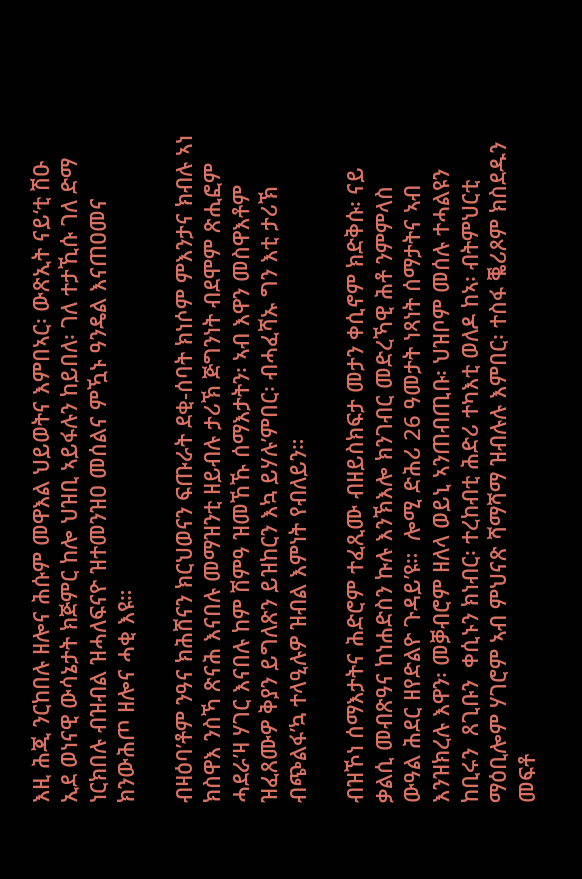እዚ ሕጂ ንርከበሉ ዘሎና ሕሱም መዋእል ህይወትና እምበኣር፡ ውጽኢት ናይ‘ቲ ሽዑ ኢደ ወነናዊ ውሳኔታት ክጅምር ከሎ ህዝቢ ኣይፋሉን ከይበለ፡ ገለ ተታኺሱ ገለ ድማ ነርክበሉ ብዝብል ዝሓለፍናዮ ዝተመንዝዐ መሰልና ምዃኑ ዓንዴል እናጠዐመና ክንውሕጦ ዘሎና ሓቂ እዩ።

ብዛዕባ’ቶም ንዓና ክሕሸናን ክርህወናን ፍጡራት ደቂ-ሰባት ክነሶም ምእንታና ክብሉ ኣነ ክስዋእ ንስኻ ጽናሕ እናበሉ መማዝንቲ ዘይብሉ ታሪኽ ጅግንነት ብደሞም ጽሒፎም ሓደራ’ዛ ሃገር እናበሉ ከም ሽምዓ ዝመኸኹ ሰማእታትን፡ ኣብ እዋን መስዋእቶም ዝፈጸሙዎ ቅያን ይግለጽን ይዝከርን እኳ ይሃሉ’ምበር፡ ብሓፈሻኡ ግን እቲ ታሪኽ ብጭልፋ’ኳ ተላዒሉዎ ዝብል እምነት የብለይን።

ብዝኾነ ሰማእታትና ሕድሮም ተፈጺሙ ብዘይስክፍታ መታን ቀሲኖም ክድቅሱ፡ ናይ ቃልሲ መብጽዓና ከነሐድስን ኩሉ እንኽእሎ ክንገብር መድረኻዊ ሕቶ ንምምላስ ውዓል ሕደር ዘየድልዮ ጉዳይ’ዩ።  ሎሚ ድሕሪ 26 ዓመታት ነጻነት ሰማታትና ኣብ እንዝክረሉ እዋን፡ መቓብሮም ዘለላ ወይኒ ኣንጠብጢቡ፡ ህዝቦም መሰሉ ተሓልዩን  ከቢሩን  ጸጊቡን  ቀሲኑን ክነብር፡ ተረከብቲ ሕድሪ ተካእቲ ወለዶ ከኣ፡ ብትምህርቲ ማዕቢሎም ሃገሮም ኣብ ምህናጽ ሻማሻማ ዝብሉሉ እምበር፡ ተስፋ ቘሪጾም ክስደዱን  መፍቶ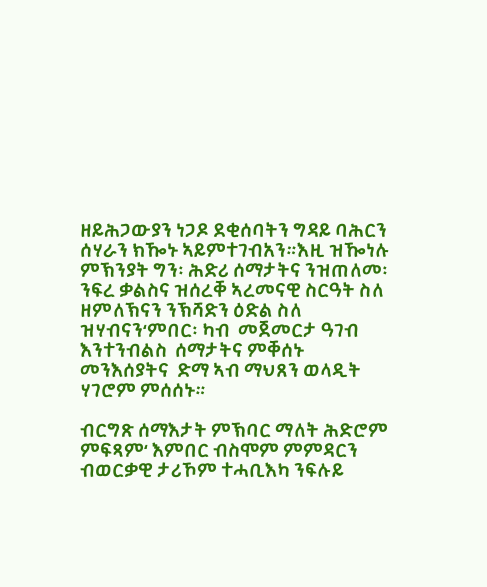ዘይሕጋውያን ነጋዶ ደቂሰባትን ግዳይ ባሕርን ሰሃራን ክዀኑ ኣይምተገብአን።እዚ ዝዀነሉ ምኽንያት ግን፡ ሕድሪ ሰማታትና ንዝጠለመ፡ ንፍረ ቃልስና ዝሰረቐ ኣረመናዊ ስርዓት ስለ ዘምለኽናን ንኽሻድን ዕድል ስለ ዝሃብናን‘ምበር፡ ካብ  መጀመርታ ዓገብ እንተንብልስ  ሰማታትና ምቐሰኑ መንእሰያትና  ድማ ኣብ ማህጸን ወላዲት ሃገሮም ምሰሰኑ።

ብርግጽ ሰማእታት ምኽባር ማለት ሕድሮም ምፍጻም‘ እምበር ብስሞም ምምዳርን ብወርቃዊ ታሪኾም ተሓቢእካ ንፍሉይ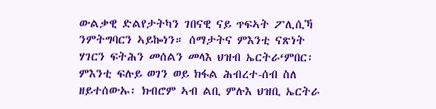ውልቃዊ ድልየታትካን ገበናዊ ናይ ጥፍኣት ፖሊሲኻ ንምትግባርን ኣይኰነን። ሰማታትና ምእንቲ ናጽነት ሃገርን ፍትሕን መሰልን መላእ ህዝብ ኤርትራ‘ምበር፡ ምእንቲ ፍሉይ ወገን ወይ ክፋል ሕብረተ-ሰብ ስለ ዘይተሰውኡ፡ ክብሮም ኣብ ልቢ ምሉእ ህዝቢ ኤርትራ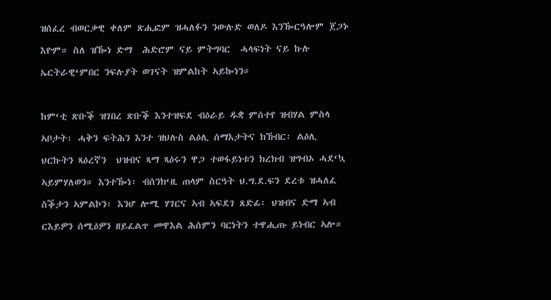ዝሰፈረ ብወርቃዊ ቀለም ጽሒፎም ዝሓለፉን ንውሉድ ወለዶ እንዀርዓሎም ጀጋኑ እዮም። ስለ ዝዀነ ድማ  ሕድሮም ናይ ምትግባር  ሓላፍነት ናይ ኩሉ ኤርትራዊ‘ምበር ንፍሉያት ወገናት ዝምልከት ኣይኰነን።

ከም‘ቲ ጽቡቕ ዝገበረ ጽቡቕ እንተዝፍደ ብዕራይ ዱቋ ምሰተየ ዝብሃል ምስላ ኣቦታት፡ ሓቅን ፍትሕን እንተ ዝህሉስ ልዕሊ ሰማእታትና ክኸብር፡ ልዕሊ ህርኩትን ጻዕረኛን  ህዝብና ጻማ ጻዕሩን ዋጋ ተወፋይነቱን ክረክብ ዝግብኦ ሓደ‘ኳ ኣይምሃለወን። እንተዀነ፡ ብሰንክ‘ዚ ጠላም ስርዓት ህ.ግ.ደ.ፍን ደረቱ ዝሓለፈ ስቕታን ኣምልኮን፡ እንሆ ሎሚ ሃገርና ኣብ ኣፍደገ ጸድፊ፡ ህዝብና ድማ ኣብ ርእይዎን ሰሚዕዎን ዘይፈልጥ መዋእል ሕሰምን ባርነትን ተዋሒጡ ይነብር ኣሎ።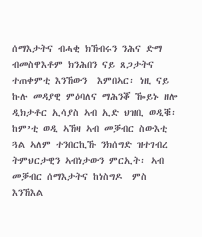ሰማእታትና ብሓቂ ክኸብሩን ንሕና ድማ ብመስዋእቶም ክንሕበን ናይ ጸጋታትና ተጠቀምቲ እንኸውን  እምበኣር፡ ነዚ ናይ ኩሉ መዳያዊ ምዕባለና ማሕንቖ ዀይኑ ዘሎ ዲክታቶር ኢሳያስ ኣብ ኢድ ህዝቢ ወዲቑ፡ ከም’ቲ ወዲ ኣኸዛ ኣብ መቓብር ስውእቲ ጓል ኣለም ተንበርኪኹ ንክሰግድ ዝተገብረ ትምህርታዊን ኣብነታውን ምርኢት፡ ኣብ መቓብር ሰማእታትና ከነስግዶ  ምስ እንኸእል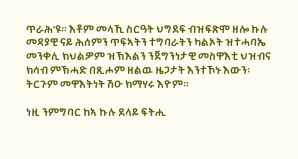ጥራሕ’ዩ። እቶም መላኺ ስርዓት ህግደፍ ብዝፍጽሞ ዘሎ ኩሉ መዳያዊ ናይ ሕሰምን ጥፍኣትን ተግባራትን ካልኦት ዝተሓባኤ መንቀሊ ክህልዎም ዝኽእልን ንጀግንነታዊ መስዋእቲ ህዝብና ክሳብ ምኽሓድ በጺሖም ዘልዉ ዜጋታት እንተኾኑ እውን፡ ትርጉም መዋእትነት ሽዑ ክማሃሩ እዮም።

ነዚ ንምግባር ከኣ ኩሉ ደላይ ፍትሒ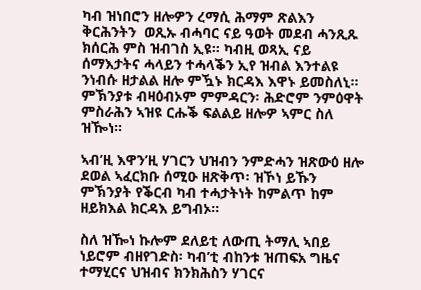ካብ ዝነበሮን ዘሎዎን ረማሲ ሕማም ጽልእን  ቅርሕንትን  ወጺኡ ብሓባር ናይ ዓወት መደብ ሓንጺጹ ክሰርሕ ምስ ዝብገስ ኢዩ። ካብዚ ወጻኢ ናይ ሰማእታትና ሓላይን ተሓላቕን ኢየ ዝብል እንተልዩ ንነብሱ ዘታልል ዘሎ ምዃኑ ክርዳእ እዋኑ ይመስለኒ። ምኽንያቱ ብዛዕብኦም ምምዳርን፡ ሕድሮም ንምዕዋት ምስራሕን ኣዝዩ ርሑቕ ፍልልይ ዘሎዎ ኣምር ስለ ዝዀነ።

ኣብ’ዚ እዋን’ዚ ሃገርን ህዝብን ንምድሓን ዝጽውዕ ዘሎ ደወል ኣፈርክቡ ሰሚዑ ዘጽቅጥ፡ ዝኾነ ይኹን ምኽንያት የቕርብ ካብ ተሓታትነት ከምልጥ ከም ዘይክእል ክርዳእ ይግብኦ።

ስለ ዝዀነ ኩሎም ደለይቲ ለውጢ ትማሊ ኣበይ ነይሮም ብዘየገድስ፡ ካብ’ቲ ብከንቱ ዝጠፍአ ግዜና ተማሂርና ህዝብና ክንክሕስን ሃገርና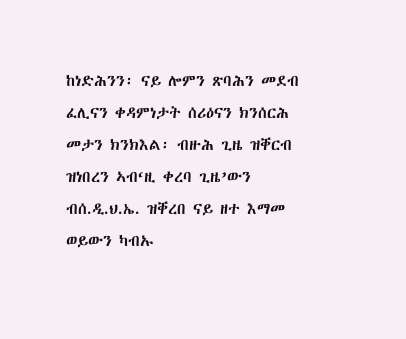ከነድሕንን፡ ናይ ሎምን ጽባሕን መደብ ፈሊናን ቀዳምነታት ሰሪዕናን ክንሰርሕ መታን ክንክእል፡ ብዙሕ ጊዜ ዝቐርብ ዝነበረን ኣብ‘ዚ ቀረባ ጊዜ’ውን ብሰ.ዲ.ህ.ኤ. ዝቐረበ ናይ ዘተ እማመ ወይውን ካብኡ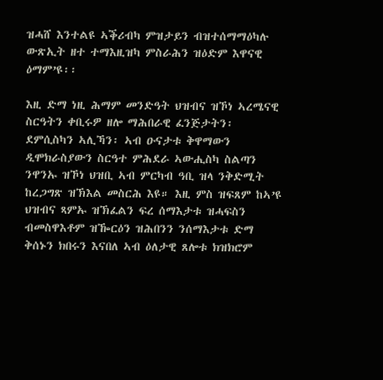ዝሓሸ እንተልዩ ኣቕሪብካ ምዝታይን ብዝተሰማማዕካሉ ውጽኢት ዘተ ተማእዚዝካ ምስራሕን ዝዕድም እዋናዊ ዕማም’ዩ፡፡

እዚ ድማ ነዚ ሕማም መንድዓት ህዝብና ዝኾነ ኣረሜናዊ ስርዓትን ቀቢሩዎ ዘሎ ማሕበራዊ ፈንጅታትን፡ ደምሲስካን ኣሊኻን፡ ኣብ ዑናታቱ ቅዋማውን ዲሞክራስያውን ስርዓተ ምሕደራ ኣውሒስካ ስልጣን ንዋንኡ ዝኾነ ህዝቢ ኣብ ምርካብ ዓቢ ዝላ ንቅድሚት ከረጋግጽ ዝኽእል መስርሕ እዩ። እዚ ምስ ዝፍጸም ከኣ’ዩ ህዝብና ጻምኡ ዝኽፈልን ፍረ ሰማእታቱ ዝሓፍስን ብመስዋእቶም ዝዀርዕን ዝሕበንን ንሰማእታቱ ድማ ቅሰኑን ክበሩን እናበለ ኣብ ዕለታዊ ጸሎቱ ክዝክሮም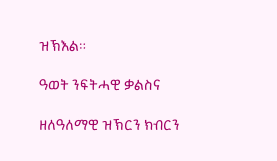ዝኽእል።

ዓወት ንፍትሓዊ ቃልስና

ዘለዓለማዊ ዝኽርን ክብርን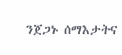ንጀጋኑ ሰማእታትና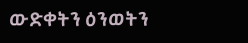ውድቀትን ዕንወትን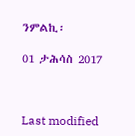ንምልኪ፡

01 ታሕሳስ 2017



Last modified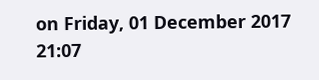on Friday, 01 December 2017 21:07